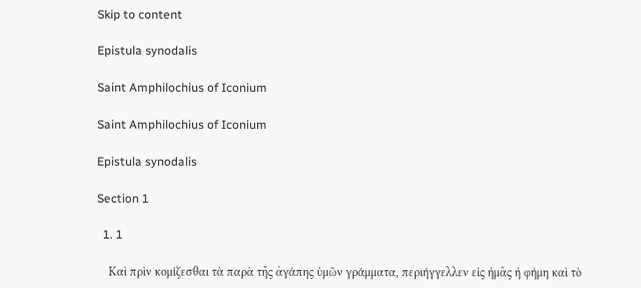Skip to content

Epistula synodalis

Saint Amphilochius of Iconium

Saint Amphilochius of Iconium

Epistula synodalis

Section 1

  1. 1

    Καὶ πρὶν κομίζεσθαι τὰ παρὰ τῆς ἀγάπης ὑμῶν γράμματα, περιήγγελλεν εἰς ἡμᾶς ἡ φήμη καὶ τὸ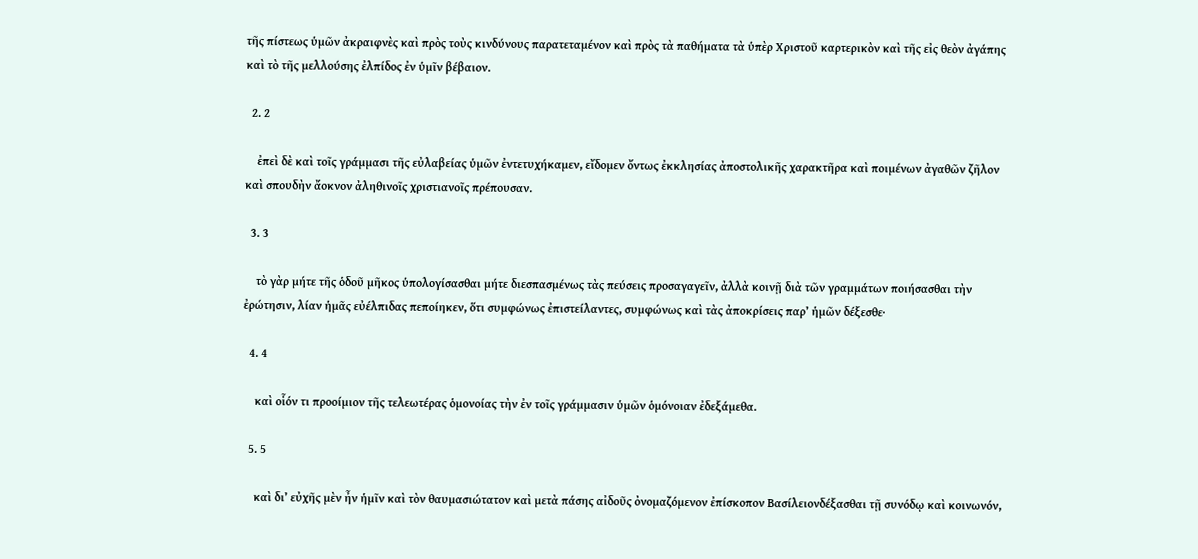τῆς πίστεως ὑμῶν ἀκραιφνὲς καὶ πρὸς τοὺς κινδύνους παρατεταμένον καὶ πρὸς τὰ παθήματα τὰ ὑπὲρ Χριστοῦ καρτερικὸν καὶ τῆς εἰς θεὸν ἀγάπης καὶ τὸ τῆς μελλούσης ἐλπίδος ἐν ὑμῖν βέβαιον.

  2. 2

    ἐπεὶ δὲ καὶ τοῖς γράμμασι τῆς εὐλαβείας ὑμῶν ἐντετυχήκαμεν, εἴδομεν ὄντως ἐκκλησίας ἀποστολικῆς χαρακτῆρα καὶ ποιμένων ἀγαθῶν ζῆλον καὶ σπουδὴν ἄοκνον ἀληθινοῖς χριστιανοῖς πρέπουσαν.

  3. 3

    τὸ γὰρ μήτε τῆς ὁδοῦ μῆκος ὑπολογίσασθαι μήτε διεσπασμένως τὰς πεύσεις προσαγαγεῖν, ἀλλὰ κοινῇ διὰ τῶν γραμμάτων ποιήσασθαι τὴν ἐρώτησιν, λίαν ἡμᾶς εὐέλπιδας πεποίηκεν, ὅτι συμφώνως ἐπιστείλαντες, συμφώνως καὶ τὰς ἀποκρίσεις παρ’ ἡμῶν δέξεσθε·

  4. 4

    καὶ οἷόν τι προοίμιον τῆς τελεωτέρας ὁμονοίας τὴν ἐν τοῖς γράμμασιν ὑμῶν ὁμόνοιαν ἐδεξάμεθα.

  5. 5

    καὶ δι’ εὐχῆς μὲν ἦν ἡμῖν καὶ τὸν θαυμασιώτατον καὶ μετὰ πάσης αἰδοῦς ὀνομαζόμενον ἐπίσκοπον Βασίλειονδέξασθαι τῇ συνόδῳ καὶ κοινωνόν,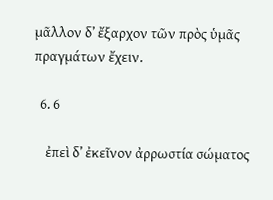μᾶλλον δ’ ἔξαρχον τῶν πρὸς ὑμᾶς πραγμάτων ἔχειν.

  6. 6

    ἐπεὶ δ’ ἐκεῖνον ἀρρωστία σώματος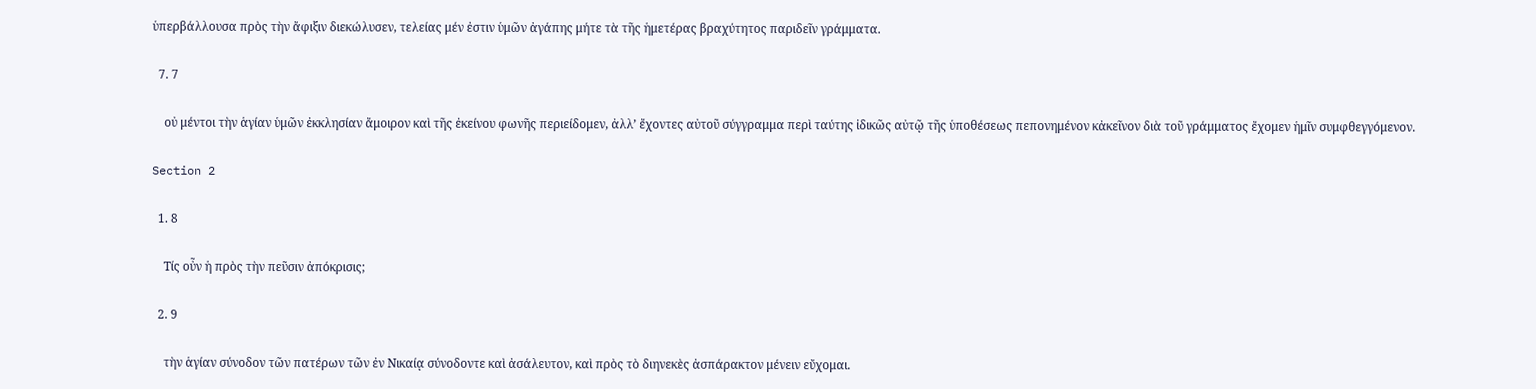ὑπερβάλλουσα πρὸς τὴν ἄφιξιν διεκώλυσεν, τελείας μέν ἐστιν ὑμῶν ἀγάπης μήτε τὰ τῆς ἡμετέρας βραχύτητος παριδεῖν γράμματα.

  7. 7

    οὐ μέντοι τὴν ἁγίαν ὑμῶν ἐκκλησίαν ἄμοιρον καὶ τῆς ἐκείνου φωνῆς περιείδομεν, ἀλλ’ ἔχοντες αὐτοῦ σύγγραμμα περὶ ταύτης ἰδικῶς αὐτῷ τῆς ὑποθέσεως πεπονημένον κἀκεῖνον διὰ τοῦ γράμματος ἔχομεν ἡμῖν συμφθεγγόμενον.

Section 2

  1. 8

    Τίς οὖν ἡ πρὸς τὴν πεῦσιν ἀπόκρισις;

  2. 9

    τὴν ἁγίαν σύνοδον τῶν πατέρων τῶν ἐν Νικαίᾳ σύνοδοντε καὶ ἀσάλευτον, καὶ πρὸς τὸ διηνεκὲς ἀσπάρακτον μένειν εὔχομαι.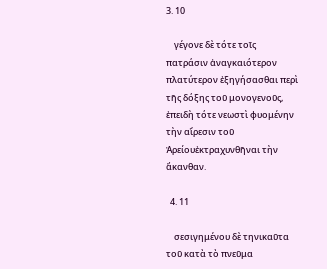3. 10

    γέγονε δὲ τότε τοῖς πατράσιν ἀναγκαιότερον πλατύτερον ἐξηγήσασθαι περὶ τῆς δόξης τοῦ μονογενοῦς, ἐπειδὴ τότε νεωστὶ φυομένην τὴν αἵρεσιν τοῦ Ἀρείουἐκτραχυνθῆναι τὴν ἄκανθαν.

  4. 11

    σεσιγημένου δὲ τηνικαῦτα τοῦ κατὰ τὸ πνεῦμα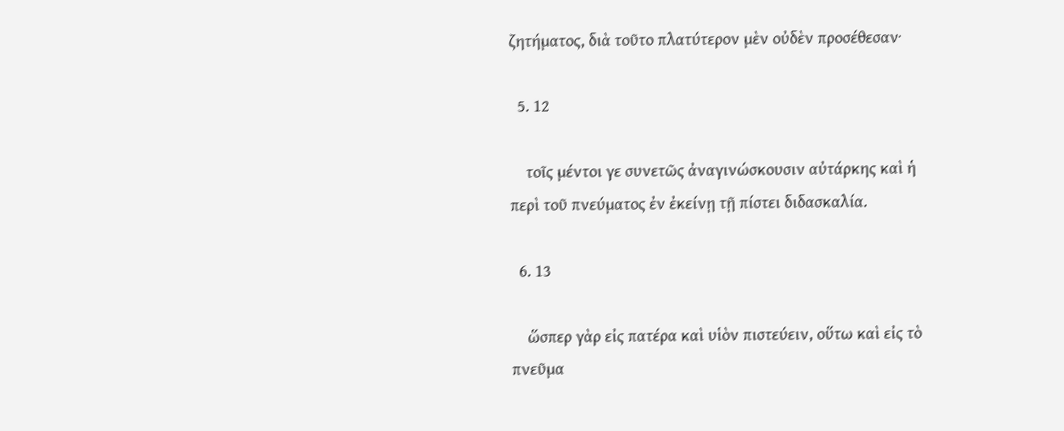ζητήματος, διὰ τοῦτο πλατύτερον μὲν οὐδὲν προσέθεσαν·

  5. 12

    τοῖς μέντοι γε συνετῶς ἀναγινώσκουσιν αὐτάρκης καὶ ἡ περὶ τοῦ πνεύματος ἐν ἐκείνῃ τῇ πίστει διδασκαλία.

  6. 13

    ὥσπερ γὰρ εἰς πατέρα καὶ υἱὸν πιστεύειν, οὕτω καὶ εἰς τὸ πνεῦμα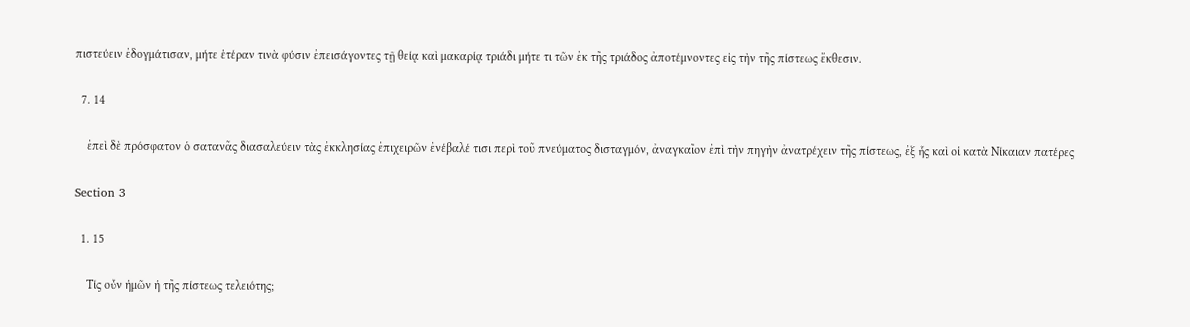πιστεύειν ἐδογμάτισαν, μήτε ἑτέραν τινὰ φύσιν ἐπεισάγοντες τῇ θείᾳ καὶ μακαρίᾳ τριάδι μήτε τι τῶν ἐκ τῆς τριάδος ἀποτέμνοντες εἰς τὴν τῆς πίστεως ἔκθεσιν.

  7. 14

    ἐπεὶ δὲ πρόσφατον ὁ σατανᾶς διασαλεύειν τὰς ἐκκλησίας ἐπιχειρῶν ἐνέβαλέ τισι περὶ τοῦ πνεύματος δισταγμόν, ἀναγκαῖον ἐπὶ τὴν πηγὴν ἀνατρέχειν τῆς πίστεως, ἐξ ἧς καὶ οἱ κατὰ Νίκαιαν πατέρες

Section 3

  1. 15

    Τίς οὖν ἡμῶν ἡ τῆς πίστεως τελειότης;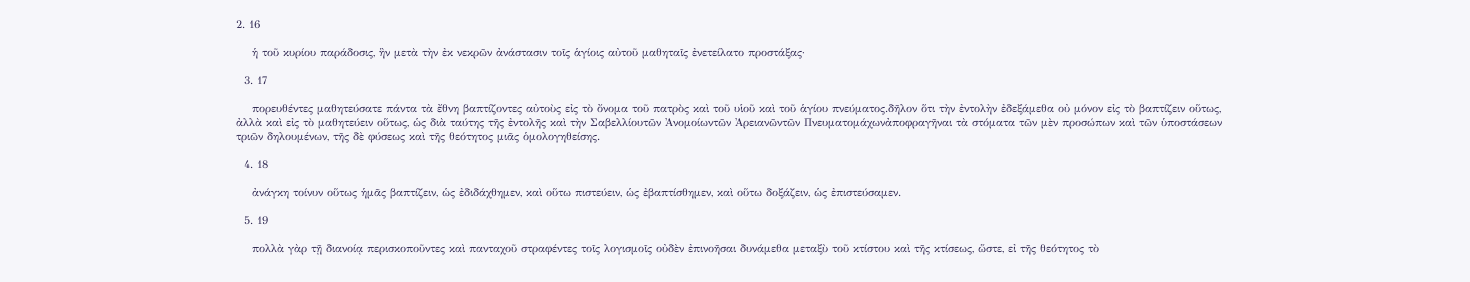2. 16

    ἡ τοῦ κυρίου παράδοσις, ἣν μετὰ τὴν ἐκ νεκρῶν ἀνάστασιν τοῖς ἁγίοις αὐτοῦ μαθηταῖς ἐνετείλατο προστάξας·

  3. 17

    πορευθέντες μαθητεύσατε πάντα τὰ ἔθνη βαπτίζοντες αὐτοὺς εἰς τὸ ὄνομα τοῦ πατρὸς καὶ τοῦ υἱοῦ καὶ τοῦ ἁγίου πνεύματος.δῆλον ὅτι τὴν ἐντολὴν ἐδεξάμεθα οὐ μόνον εἰς τὸ βαπτίζειν οὕτως, ἀλλὰ καὶ εἰς τὸ μαθητεύειν οὕτως, ὡς διὰ ταύτης τῆς ἐντολῆς καὶ τὴν Σαβελλίουτῶν Ἀνομοίωντῶν Ἀρειανῶντῶν Πνευματομάχωνἀποφραγῆναι τὰ στόματα τῶν μὲν προσώπων καὶ τῶν ὑποστάσεων τριῶν δηλουμένων, τῆς δὲ φύσεως καὶ τῆς θεότητος μιᾶς ὁμολογηθείσης.

  4. 18

    ἀνάγκη τοίνυν οὕτως ἡμᾶς βαπτίζειν, ὡς ἐδιδάχθημεν, καὶ οὕτω πιστεύειν, ὡς ἐβαπτίσθημεν, καὶ οὕτω δοξάζειν, ὡς ἐπιστεύσαμεν.

  5. 19

    πολλὰ γὰρ τῇ διανοίᾳ περισκοποῦντες καὶ πανταχοῦ στραφέντες τοῖς λογισμοῖς οὐδὲν ἐπινοῆσαι δυνάμεθα μεταξὺ τοῦ κτίστου καὶ τῆς κτίσεως, ὥστε, εἰ τῆς θεότητος τὸ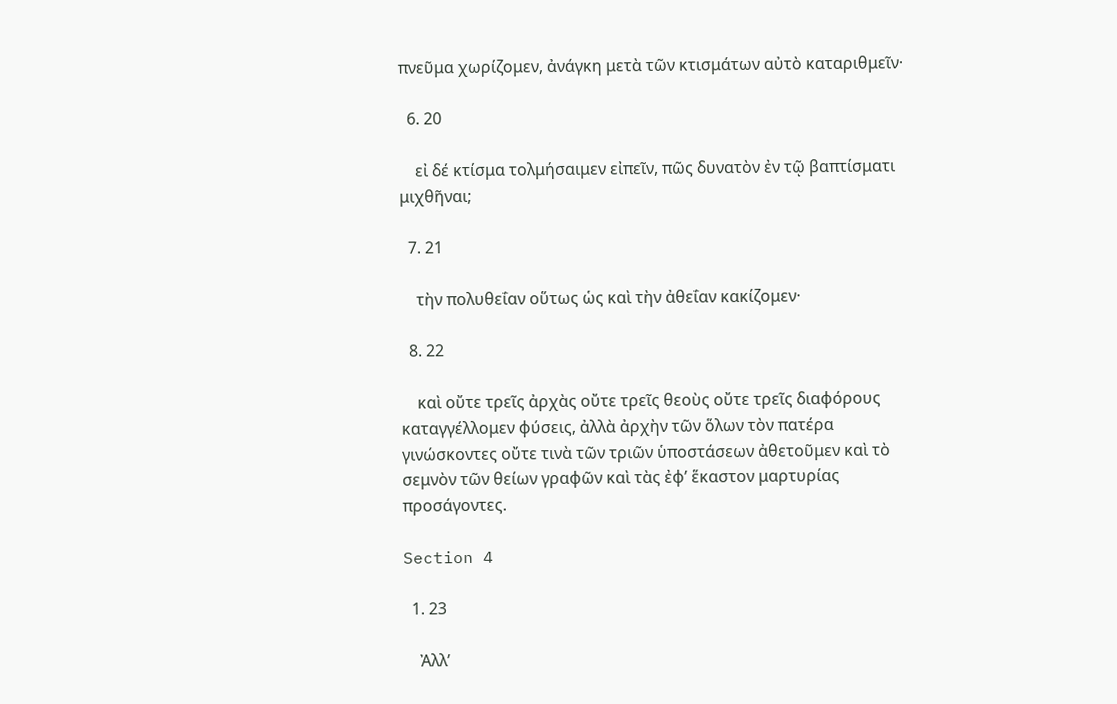πνεῦμα χωρίζομεν, ἀνάγκη μετὰ τῶν κτισμάτων αὐτὸ καταριθμεῖν·

  6. 20

    εἰ δέ κτίσμα τολμήσαιμεν εἰπεῖν, πῶς δυνατὸν ἐν τῷ βαπτίσματι μιχθῆναι;

  7. 21

    τὴν πολυθεΐαν οὕτως ὡς καὶ τὴν ἀθεΐαν κακίζομεν·

  8. 22

    καὶ οὔτε τρεῖς ἀρχὰς οὔτε τρεῖς θεοὺς οὔτε τρεῖς διαφόρους καταγγέλλομεν φύσεις, ἀλλὰ ἀρχὴν τῶν ὅλων τὸν πατέρα γινώσκοντες οὔτε τινὰ τῶν τριῶν ὑποστάσεων ἀθετοῦμεν καὶ τὸ σεμνὸν τῶν θείων γραφῶν καὶ τὰς ἐφ’ ἕκαστον μαρτυρίας προσάγοντες.

Section 4

  1. 23

    Ἀλλ’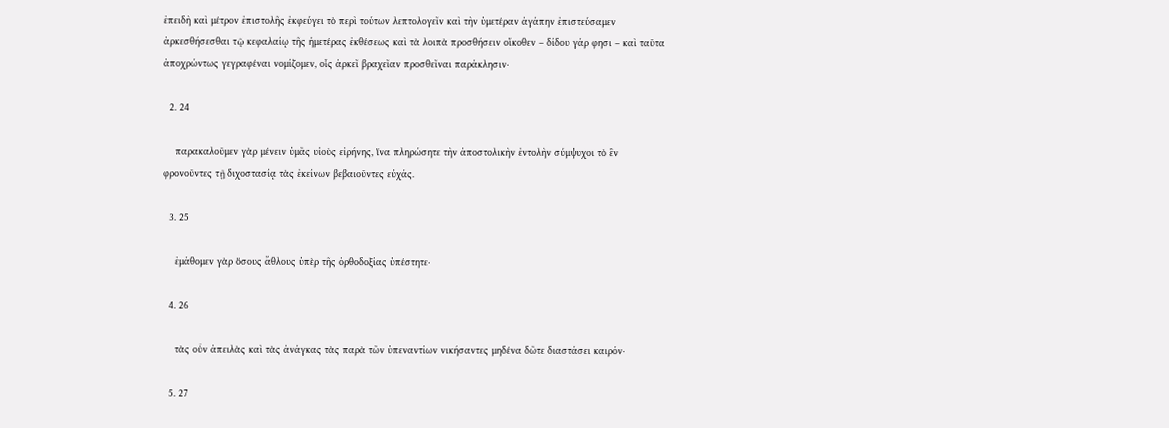ἐπειδὴ καὶ μέτρον ἐπιστολῆς ἐκφεύγει τὸ περὶ τούτων λεπτολογεῖν καὶ τὴν ὑμετέραν ἀγάπην ἐπιστεύσαμεν ἀρκεσθήσεσθαι τῷ κεφαλαίῳ τῆς ἡμετέρας ἐκθέσεως καὶ τὰ λοιπὰ προσθήσειν οἴκοθεν – δίδου γάρ φησι – καὶ ταῦτα ἀποχρώντως γεγραφέναι νομίζομεν, οἷς ἀρκεῖ βραχεῖαν προσθεῖναι παράκλησιν·

  2. 24

    παρακαλοῦμεν γὰρ μένειν ὑμᾶς υἱοὺς εἰρήνης, ἵνα πληρώσητε τὴν ἀποστολικὴν ἐντολὴν σύμψυχοι τὸ ἓν φρονοῦντες τῇ διχοστασίᾳ τὰς ἐκείνων βεβαιοῦντες εὐχάς.

  3. 25

    ἐμάθομεν γὰρ ὅσους ἄθλους ὑπὲρ τῆς ὀρθοδοξίας ὑπέστητε·

  4. 26

    τὰς οὖν ἀπειλὰς καὶ τὰς ἀνάγκας τὰς παρὰ τῶν ὑπεναντίων νικήσαντες μηδένα δῶτε διαστάσει καιρόν·

  5. 27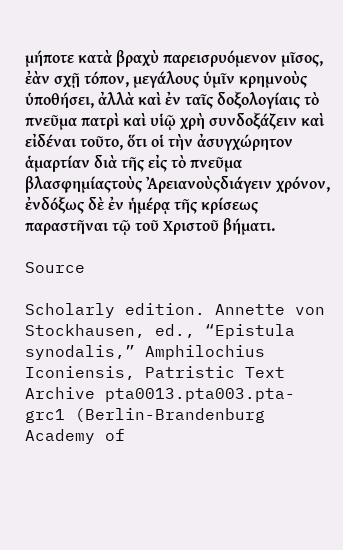μήποτε κατὰ βραχὺ παρεισρυόμενον μῖσος, ἐὰν σχῇ τόπον, μεγάλους ὑμῖν κρημνοὺς ὑποθήσει, ἀλλὰ καὶ ἐν ταῖς δοξολογίαις τὸ πνεῦμα πατρὶ καὶ υἱῷ χρὴ συνδοξάζειν καὶ εἰδέναι τοῦτο, ὅτι οἱ τὴν ἀσυγχώρητον ἁμαρτίαν διὰ τῆς εἰς τὸ πνεῦμα βλασφημίαςτοὺς Ἀρειανοὺςδιάγειν χρόνον, ἐνδόξως δὲ ἐν ἡμέρᾳ τῆς κρίσεως παραστῆναι τῷ τοῦ Χριστοῦ βήματι.

Source

Scholarly edition. Annette von Stockhausen, ed., “Epistula synodalis,” Amphilochius Iconiensis, Patristic Text Archive pta0013.pta003.pta-grc1 (Berlin-Brandenburg Academy of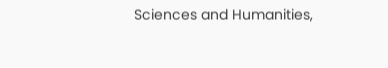Sciences and Humanities,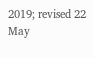2019; revised 22 May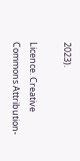2023).

Licence. Creative Commons Attribution-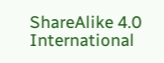ShareAlike 4.0 International